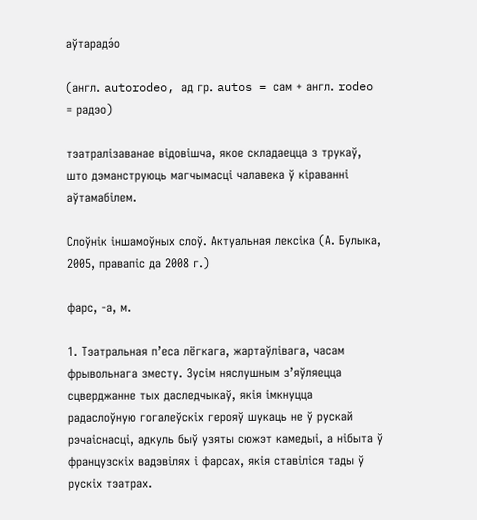аўтарадэ́о

(англ. autorodeo, ад гр. autos = сам + англ. rodeo = радэо)

тэатралізаванае відовішча, якое складаецца з трукаў, што дэманструюць магчымасці чалавека ў кіраванні аўтамабілем.

Слоўнік іншамоўных слоў. Актуальная лексіка (А. Булыка, 2005, правапіс да 2008 г.)

фарс, ‑а, м.

1. Тэатральная п’еса лёгкага, жартаўлівага, часам фрывольнага зместу. Зусім няслушным з’яўляецца сцверджанне тых даследчыкаў, якія імкнуцца радаслоўную гогалеўскіх герояў шукаць не ў рускай рэчаіснасці, адкуль быў узяты сюжэт камедыі, а нібыта ў французскіх вадэвілях і фарсах, якія ставіліся тады ў рускіх тэатрах.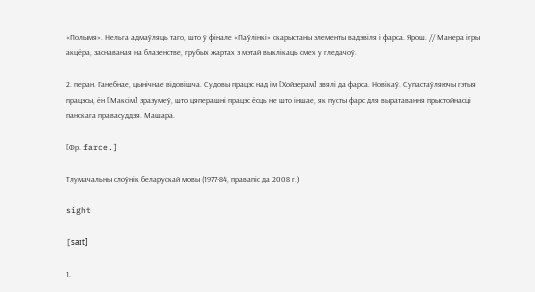«Полымя». Нельга адмаўляць таго, што ў фінале «Паўлінкі» скарыстаны элементы вадэвіля і фарса. Ярош. // Манера ігры акцёра, заснаваная на блазенстве, грубых жартах з мэтай выклікаць смех у гледачоў.

2. перан. Ганебнае, цынічнае відовішча. Судовы працэс над ім [Хойзерам] звялі да фарса. Новікаў. Супастаўляючы гэтыя працэсы, ён [Максім] зразумеў, што цяперашні працэс ёсць не што іншае, як пусты фарс для выратавання прыстойнасці панскага правасуддзя. Машара.

[Фр. farce.]

Тлумачальны слоўнік беларускай мовы (1977-84, правапіс да 2008 г.)

sight

[saɪt]

1.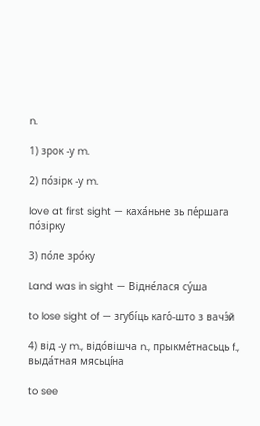n.

1) зрок -у m.

2) по́зірк -у m.

love at first sight — каха́ньне зь пе́ршага по́зірку

3) по́ле зро́ку

Land was in sight — Відне́лася су́ша

to lose sight of — згубі́ць каго́-што з вачэ́й

4) від -у m., відо́вішча n., прыкме́тнасьць f., выда́тная мясьці́на

to see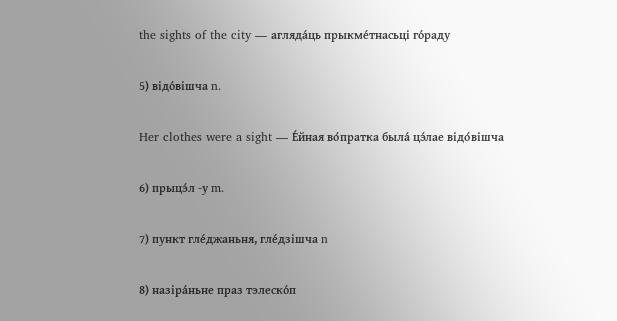the sights of the city — агляда́ць прыкме́тнасьці го́раду

5) відо́вішча n.

Her clothes were a sight — Е́йная во́пратка была́ цэ́лае відо́вішча

6) прыцэ́л -у m.

7) пункт гле́джаньня, гле́дзішча n

8) назіра́ньне праз тэлеско́п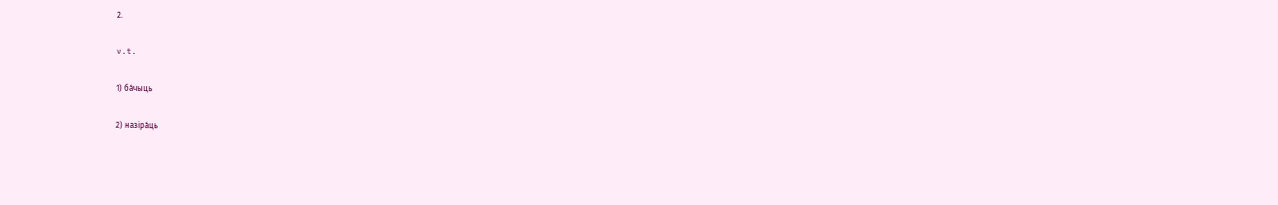2.

v.t.

1) ба́чыць

2) назіра́ць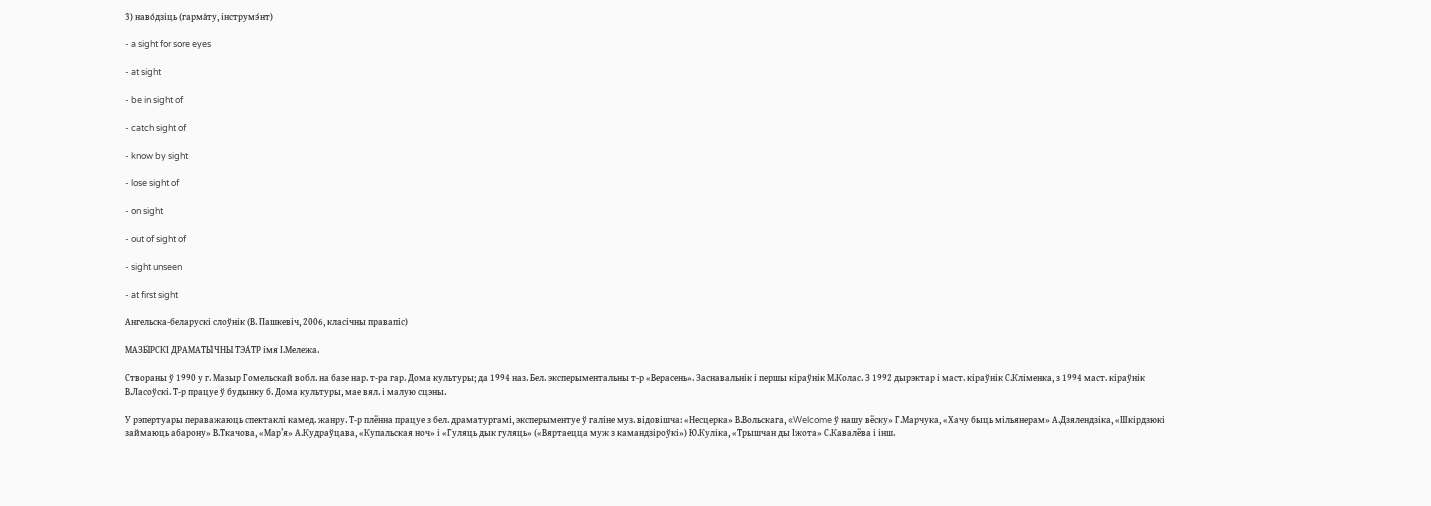3) наво́дзіць (гарма́ту, інструмэ́нт)

- a sight for sore eyes

- at sight

- be in sight of

- catch sight of

- know by sight

- lose sight of

- on sight

- out of sight of

- sight unseen

- at first sight

Ангельска-беларускі слоўнік (В. Пашкевіч, 2006, класічны правапіс)

МАЗЫ́РСКІ ДРАМАТЫ́ЧНЫ ТЭА́ТР імя І.Мележа.

Створаны ў 1990 у г. Мазыр Гомельскай вобл. на базе нар. т-ра гар. Дома культуры; да 1994 наз. Бел. эксперыментальны т-р «Верасень». Заснавальнік і першы кіраўнік М.Колас. З 1992 дырэктар і маст. кіраўнік С.Кліменка, з 1994 маст. кіраўнік В.Ласоўскі. Т-р працуе ў будынку б. Дома культуры, мае вял. і малую сцэны.

У рэпертуары пераважаюць спектаклі камед. жанру. Т-р плённа працуе з бел. драматургамі, эксперыментуе ў галіне муз. відовішча: «Несцерка» В.Вольскага, «Welcome ў нашу вёску» Г.Марчука, «Хачу быць мільянерам» А.Дзялендзіка, «Шкірдзюкі займаюць абарону» В.Ткачова, «Мар’я» А.Кудраўцава, «Купальская ноч» і «Гуляць дык гуляць» («Вяртаецца муж з камандзіроўкі») Ю.Куліка, «Трышчан ды Іжота» С.Кавалёва і інш.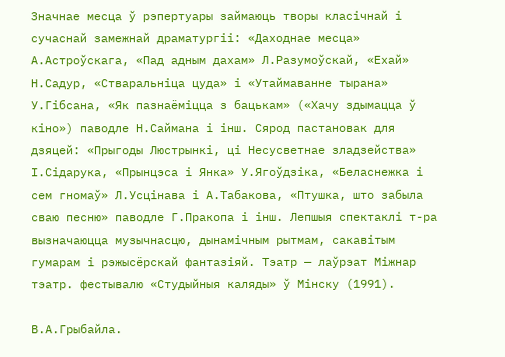Значнае месца ў рэпертуары займаюць творы класічнай і сучаснай замежнай драматургіі: «Даходнае месца» А.Астроўскага, «Пад адным дахам» Л.Разумоўскай, «Ехай» Н.Садур, «Стваральніца цуда» і «Утаймаванне тырана» У.Гібсана, «Як пазнаёміцца з бацькам» («Хачу здымацца ў кіно») паводле Н.Саймана і інш. Сярод пастановак для дзяцей: «Прыгоды Люстрынкі, ці Несусветнае зладзейства» І.Сідарука, «Прынцэса і Янка» У.Ягоўдзіка, «Беласнежка і сем гномаў» Л.Усцінава і А.Табакова, «Птушка, што забыла сваю песню» паводле Г.Пракопа і інш. Лепшыя спектаклі т-ра вызначаюцца музычнасцю, дынамічным рытмам, сакавітым гумарам і рэжысёрскай фантазіяй. Тэатр — лаўрэат Міжнар тэатр. фестывалю «Студыйныя каляды» ў Мінску (1991).

В.А.Грыбайла.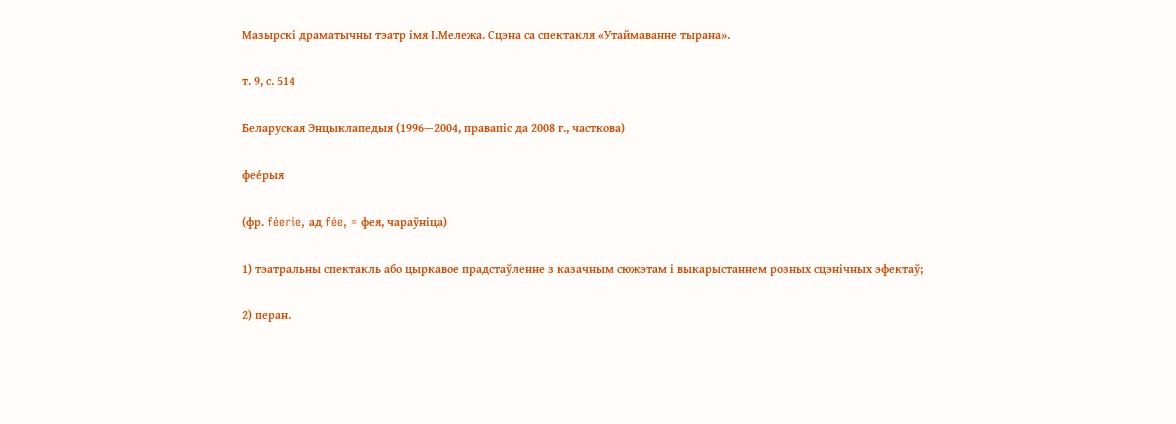Мазырскі драматычны тэатр імя І.Мележа. Сцэна са спектакля «Утаймаванне тырана».

т. 9, с. 514

Беларуская Энцыклапедыя (1996—2004, правапіс да 2008 г., часткова)

фее́рыя

(фр. féerie, ад fée, = фея, чараўніца)

1) тэатральны спектакль або цыркавое прадстаўленне з казачным сюжэтам і выкарыстаннем розных сцэнічных эфектаў;

2) перан.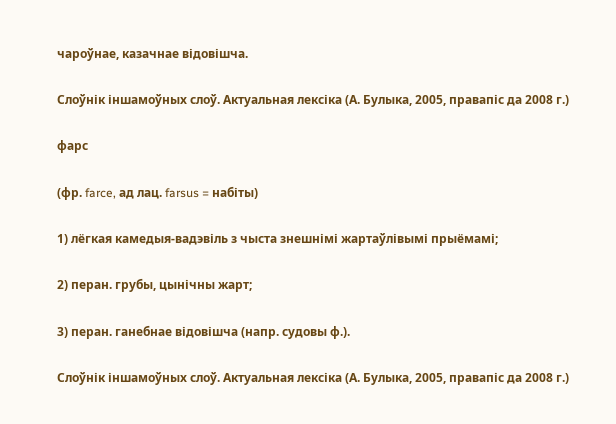чароўнае, казачнае відовішча.

Слоўнік іншамоўных слоў. Актуальная лексіка (А. Булыка, 2005, правапіс да 2008 г.)

фарс

(фр. farce, ад лац. farsus = набіты)

1) лёгкая камедыя-вадэвіль з чыста знешнімі жартаўлівымі прыёмамі;

2) перан. грубы, цынічны жарт;

3) перан. ганебнае відовішча (напр. судовы ф.).

Слоўнік іншамоўных слоў. Актуальная лексіка (А. Булыка, 2005, правапіс да 2008 г.)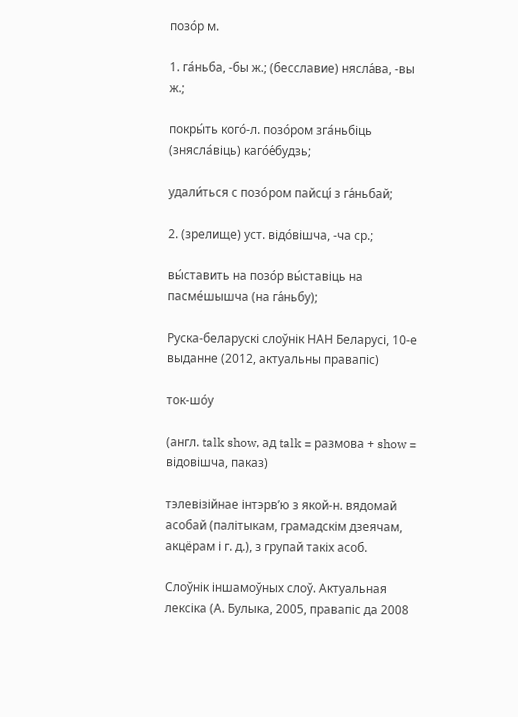позо́р м.

1. га́ньба, -бы ж.; (бесславие) нясла́ва, -вы ж.;

покры́ть кого́-л. позо́ром зга́ньбіць (знясла́віць) каго́е́будзь;

удали́ться с позо́ром пайсці́ з га́ньбай;

2. (зрелище) уст. відо́вішча, -ча ср.;

вы́ставить на позо́р вы́ставіць на пасме́шышча (на га́ньбу);

Руска-беларускі слоўнік НАН Беларусі, 10-е выданне (2012, актуальны правапіс)

ток-шо́у

(англ. talk show, ад talk = размова + show = відовішча, паказ)

тэлевізійнае інтэрв’ю з якой-н. вядомай асобай (палітыкам, грамадскім дзеячам, акцёрам і г. д.), з групай такіх асоб.

Слоўнік іншамоўных слоў. Актуальная лексіка (А. Булыка, 2005, правапіс да 2008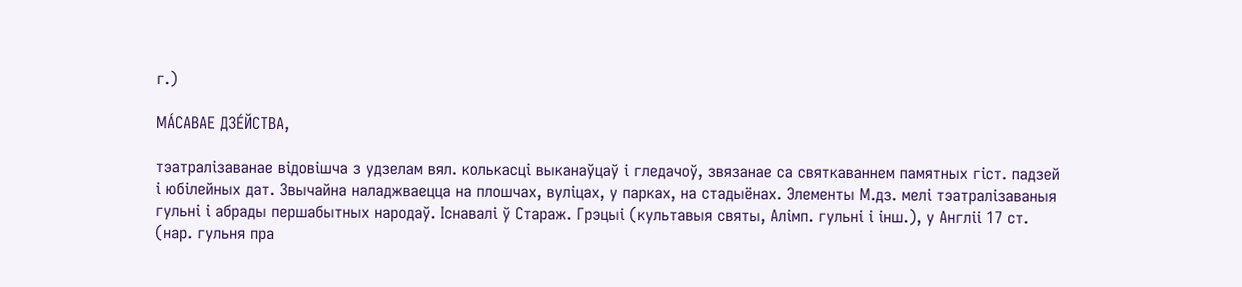г.)

МА́САВАЕ ДЗЕ́ЙСТВА,

тэатралізаванае відовішча з удзелам вял. колькасці выканаўцаў і гледачоў, звязанае са святкаваннем памятных гіст. падзей і юбілейных дат. Звычайна наладжваецца на плошчах, вуліцах, у парках, на стадыёнах. Элементы М.дз. мелі тэатралізаваныя гульні і абрады першабытных народаў. Існавалі ў Стараж. Грэцыі (культавыя святы, Алімп. гульні і інш.), у Англіі 17 ст. (нар. гульня пра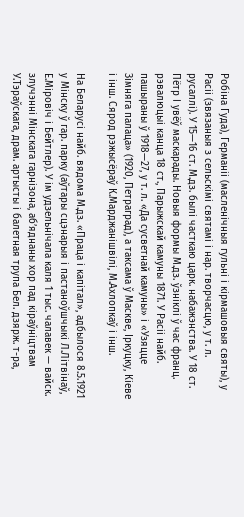Робіна Гуда), Германіі (масленічныя гульні і кірмашовыя святы), у Расіі (звязаныя з сельскімі святамі і нар. творчасцю, у т. л. русаллі). У 15—16 ст. М.дз. былі часткаю царк. набажэнства. У 18 ст. Пётр I увёў маскарады. Новыя формы М.дз. ўзніклі ў час франц. рэвалюцыі канца 18 ст., Парыжскай камуны 1871. У Расіі найб. пашыраны ў 1918—27, у т. л. «Да сусветнай камуны» і «Узяцце Зімняга палаца» (1920, Петраград), а таксама ў Маскве, Іркуцку, Кіеве і інш. Сярод рэжысёраў К.Марджанішвілі, М.Ахлопкаў і інш.

На Беларусі найб. вядома М.дз. «Праца і капітал», адбылося 8.5.1921 у Мінску ў гар. парку (аўтары сцэнарыя і пастаноўшчыкі Л.Літвінаў, Е.Міровіч і Бейтлер). У ім удзельнічала каля 1 тыс. чалавек — вайск. злучэнні Мінскага гарнізона, аб’яднаны хор пад кіраўніцтвам У.Тэраўскага, драм. артысты і балетная трупа Бел. дзярж. т-ра,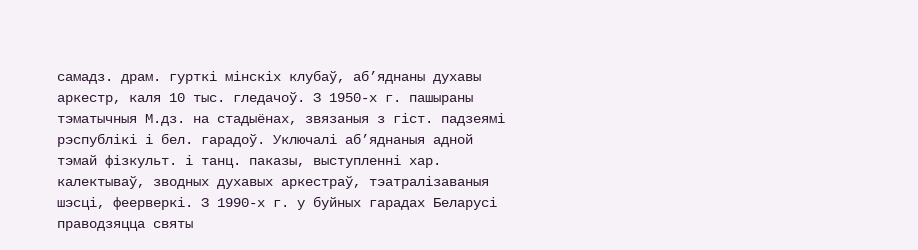самадз. драм. гурткі мінскіх клубаў, аб’яднаны духавы аркестр, каля 10 тыс. гледачоў. З 1950-х г. пашыраны тэматычныя М.дз. на стадыёнах, звязаныя з гіст. падзеямі рэспублікі і бел. гарадоў. Уключалі аб’яднаныя адной тэмай фізкульт. і танц. паказы, выступленні хар. калектываў, зводных духавых аркестраў, тэатралізаваныя шэсці, феерверкі. З 1990-х г. у буйных гарадах Беларусі праводзяцца святы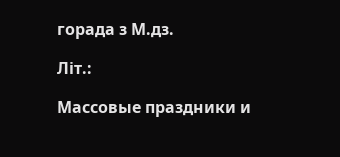горада з М.дз.

Літ.:

Массовые праздники и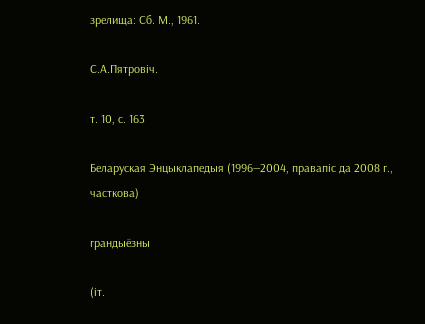зрелища: Сб. М., 1961.

С.А.Пятровіч.

т. 10, с. 163

Беларуская Энцыклапедыя (1996—2004, правапіс да 2008 г., часткова)

грандыёзны

(іт.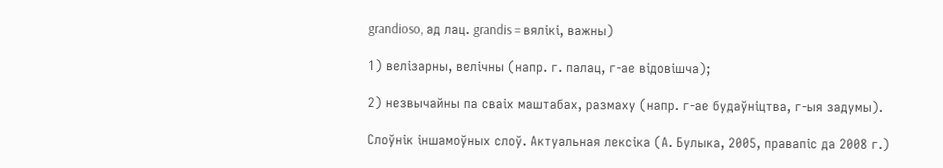grandioso, ад лац. grandis = вялікі, важны)

1) велізарны, велічны (напр. г. палац, г-ае відовішча);

2) незвычайны па сваіх маштабах, размаху (напр. г-ае будаўніцтва, г-ыя задумы).

Слоўнік іншамоўных слоў. Актуальная лексіка (А. Булыка, 2005, правапіс да 2008 г.)